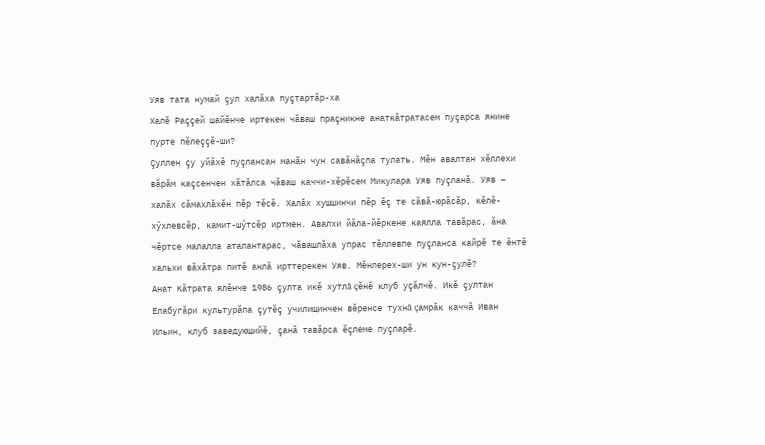Уяв тата нумай çул халăха пуçтартăр-ха
Халӗ Раççей шайӗнче иртекен чăваш праçникне анаткăтратасем пуçарса янине пурте пӗлеççӗ-ши?
Çуллен çу уйăхӗ пуçлансан манăн чун савăнăçпа тулать. Мӗн авалтан хӗллехи вăрăм каçсенчен хăтăлса чăваш каччи-хӗрӗсем Микулара Уяв пуçланă. Уяв – халăх сăмахлăхӗн пӗр тӗсӗ. Халăх хушшинчи пӗр ӗç те сăвă-юрăсăр, кӗлӗ-хӳхлевсӗр, камит-шӳтсӗр иртмен. Авалхи йăла-йӗркене каялла тавăрас, ăна чӗртсе малалла аталантарас, чăвашлăха упрас тӗллевпе пуçланса кайрӗ те ӗнтӗ хальхи вăхăтра питӗ анлă ирттерекен Уяв. Мӗнлерех-ши ун кун-çулӗ?
Анат Кăтрата ялӗнче 1986 çулта икӗ хутлă çӗнӗ клуб уçăлчӗ. Икӗ çултан Елабугăри культурăпа çутӗç училищинчен вӗренсе тухнă çамрăк каччă Иван Ильин, клуб заведующийӗ, çанă тавăрса ӗçлеме пуçларӗ.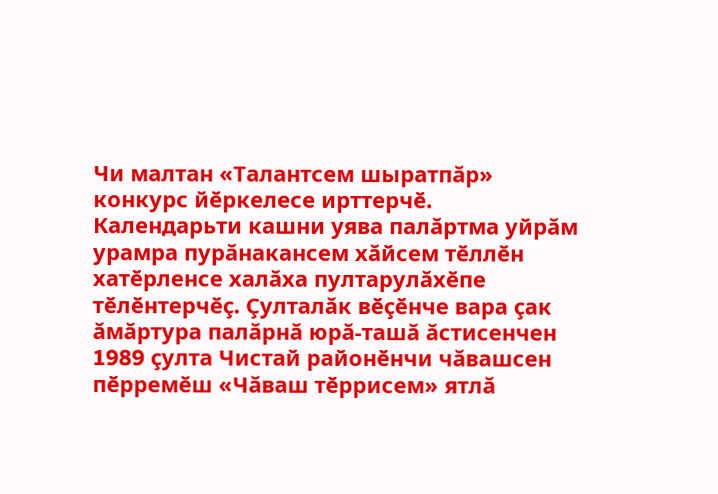Чи малтан «Талантсем шыратпăр» конкурс йӗркелесе ирттерчӗ. Календарьти кашни уява палăртма уйрăм урамра пурăнакансем хăйсем тӗллӗн хатӗрленсе халăха пултарулăхӗпе тӗлӗнтерчӗç. Çулталăк вӗçӗнче вара çак ăмăртура палăрнă юрă-ташă ăстисенчен 1989 çулта Чистай районӗнчи чăвашсен пӗрремӗш «Чăваш тӗррисем» ятлă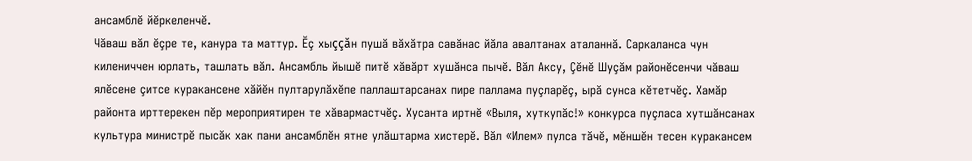ансамблӗ йӗркеленчӗ.
Чăваш вăл ӗçре те, канура та маттур. Ӗç хыççăн пушă вăхăтра савăнас йăла авалтанах аталаннă. Саркаланса чун килениччен юрлать, ташлать вăл. Ансамбль йышӗ питӗ хăвăрт хушăнса пычӗ. Вăл Аксу, Çӗнӗ Шуçăм районӗсенчи чăваш ялӗсене çитсе куракансене хăйӗн пултарулăхӗпе паллаштарсанах пире паллама пуçларӗç, ырă сунса кӗтетчӗç. Хамăр районта ирттерекен пӗр мероприятирен те хăвармастчӗç. Хусанта иртнӗ «Выля, хуткупăс!» конкурса пуçласа хутшăнсанах культура министрӗ пысăк хак пани ансамблӗн ятне улăштарма хистерӗ. Вăл «Илем» пулса тăчӗ, мӗншӗн тесен куракансем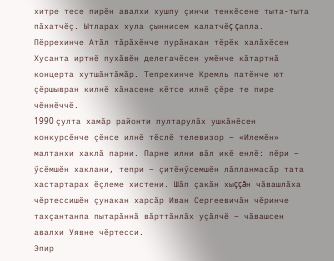хитре тесе пирӗн авалхи хушпу çинчи тенкӗсене тыта-тыта пăхатчӗç. Ытларах хула çыннисем калатчӗç çапла.
Пӗррехинче Атăл тăрăхӗнче пурăнакан тӗрӗк халăхӗсен Хусанта иртнӗ пухăвӗн делегачӗсен умӗнче кăтартнă концерта хутшăнтăмăр. Тепрехинче Кремль патӗнче ют çӗршывран килнӗ хăнасене кӗтсе илнӗ çӗре те пире чӗннӗччӗ.
1990 çулта хамăр районти пултарулăх ушкăнӗсен конкурсӗнче çӗнсе илнӗ тӗслӗ телевизор – «Илемӗн» малтанхи хаклă парни. Парне илни вăл икӗ енлӗ: пӗри – ӳсӗмшӗн хаклани, тепри – çитӗнӳсемшӗн лăпланмасăр тата хастартарах ӗçлеме хистени. Шăп çакăн хыççăн чăвашлăха чӗртессишӗн çунакан харсăр Иван Сергеевичăн чӗринче тахçантанпа пытарăннă вăрттăнлăх уçăлчӗ – чăвашсен авалхи Уявне чӗртесси.
Эпир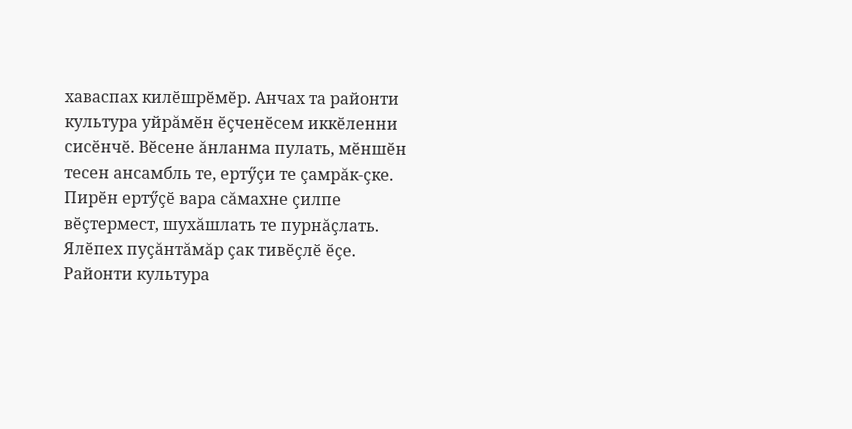хаваспах килӗшрӗмӗр. Анчах та районти культура уйрăмӗн ӗçченӗсем иккӗленни сисӗнчӗ. Вӗсене ăнланма пулать, мӗншӗн тесен ансамбль те, ертӳçи те çамрăк-çке. Пирӗн ертӳçӗ вара сăмахне çилпе вӗçтермест, шухăшлать те пурнăçлать. Ялӗпех пуçăнтăмăр çак тивӗçлӗ ӗçе. Районти культура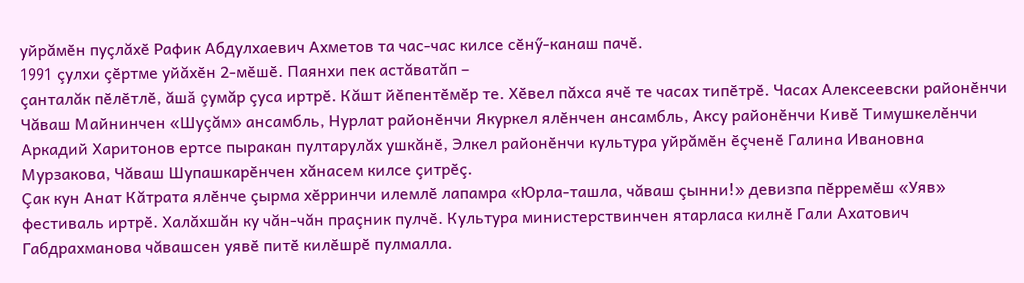уйрăмӗн пуçлăхӗ Рафик Абдулхаевич Ахметов та час-час килсе сӗнӳ-канаш пачӗ.
1991 çулхи çӗртме уйăхӗн 2-мӗшӗ. Паянхи пек астăватăп –
çанталăк пӗлӗтлӗ, ăшă çумăр çуса иртрӗ. Кăшт йӗпентӗмӗр те. Хӗвел пăхса ячӗ те часах типӗтрӗ. Часах Алексеевски районӗнчи Чăваш Майнинчен «Шуçăм» ансамбль, Нурлат районӗнчи Якуркел ялӗнчен ансамбль, Аксу районӗнчи Кивӗ Тимушкелӗнчи Аркадий Харитонов ертсе пыракан пултарулăх ушкăнӗ, Элкел районӗнчи культура уйрăмӗн ӗçченӗ Галина Ивановна Мурзакова, Чăваш Шупашкарӗнчен хăнасем килсе çитрӗç.
Çак кун Анат Кăтрата ялӗнче çырма хӗрринчи илемлӗ лапамра «Юрла-ташла, чăваш çынни!» девизпа пӗрремӗш «Уяв» фестиваль иртрӗ. Халăхшăн ку чăн-чăн праçник пулчӗ. Культура министерствинчен ятарласа килнӗ Гали Ахатович Габдрахманова чăвашсен уявӗ питӗ килӗшрӗ пулмалла.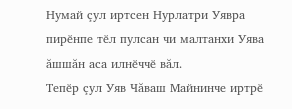Нумай çул иртсен Нурлатри Уявра пирӗнпе тӗл пулсан чи малтанхи Уява ăшшăн аса илнӗччӗ вăл.
Тепӗр çул Уяв Чăваш Майнинче иртрӗ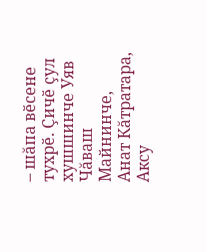– шăпа вӗсене тухрӗ. Çичӗ çул хушшинче Уяв Чăваш Майнинче, Анат Кăтратара, Аксу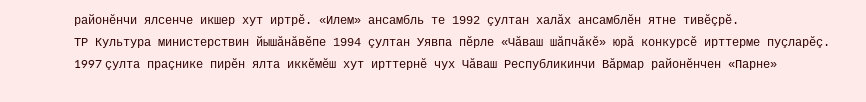районӗнчи ялсенче икшер хут иртрӗ. «Илем» ансамбль те 1992 çултан халăх ансамблӗн ятне тивӗçрӗ.
ТР Культура министерствин йышăнăвӗпе 1994 çултан Уявпа пӗрле «Чăваш шăпчăкӗ» юрă конкурсӗ ирттерме пуçларӗç.
1997 çулта праçнике пирӗн ялта иккӗмӗш хут ирттернӗ чух Чăваш Республикинчи Вăрмар районӗнчен «Парне»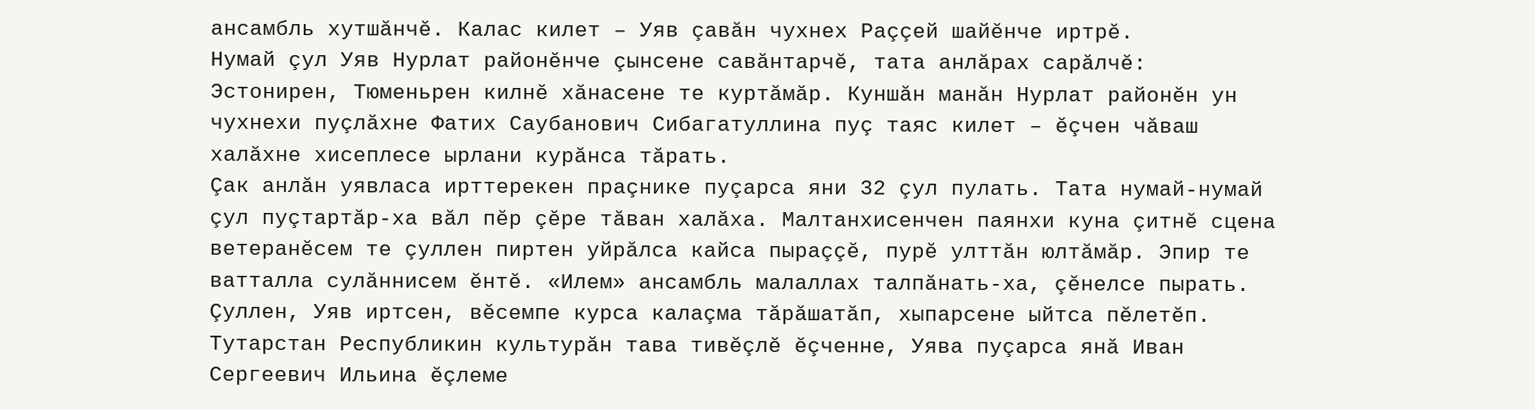ансамбль хутшăнчӗ. Калас килет – Уяв çавăн чухнех Раççей шайӗнче иртрӗ.
Нумай çул Уяв Нурлат районӗнче çынсене савăнтарчӗ, тата анлăрах сарăлчӗ: Эстонирен, Тюменьрен килнӗ хăнасене те куртăмăр. Куншăн манăн Нурлат районӗн ун чухнехи пуçлăхне Фатих Саубанович Сибагатуллина пуç таяс килет – ӗçчен чăваш халăхне хисеплесе ырлани курăнса тăрать.
Çак анлăн уявласа ирттерекен праçнике пуçарса яни 32 çул пулать. Тата нумай-нумай çул пуçтартăр-ха вăл пӗр çӗре тăван халăха. Малтанхисенчен паянхи куна çитнӗ сцена ветеранӗсем те çуллен пиртен уйрăлса кайса пыраççӗ, пурӗ улттăн юлтăмăр. Эпир те ватталла сулăннисем ӗнтӗ. «Илем» ансамбль малаллах талпăнать-ха, çӗнелсе пырать. Çуллен, Уяв иртсен, вӗсемпе курса калаçма тăрăшатăп, хыпарсене ыйтса пӗлетӗп.
Тутарстан Республикин культурăн тава тивӗçлӗ ӗçченне, Уява пуçарса янă Иван Сергеевич Ильина ӗçлеме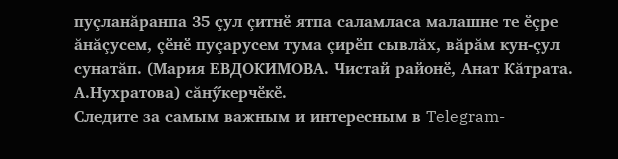пуçланăранпа 35 çул çитнӗ ятпа саламласа малашне те ӗçре ăнăçусем, çӗнӗ пуçарусем тума çирӗп сывлăх, вăрăм кун-çул сунатăп. (Мария ЕВДОКИМОВА. Чистай районӗ, Анат Кăтрата. А.Нухратова) сăнӳкерчӗкӗ.
Следите за самым важным и интересным в Telegram-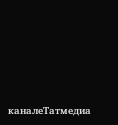каналеТатмедиа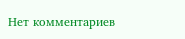Нет комментариев